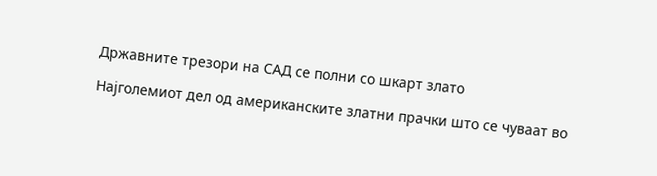Државните трезори на САД се полни со шкарт злато

Најголемиот дел од американските златни прачки што се чуваат во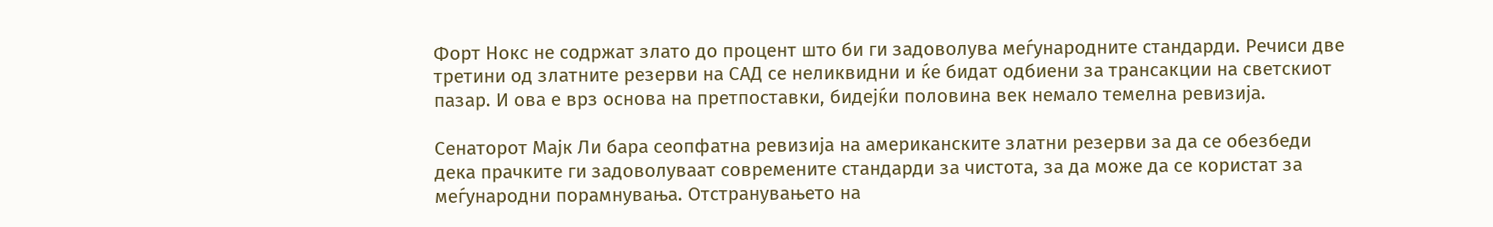Форт Нокс не содржат злато до процент што би ги задоволува меѓународните стандарди. Речиси две третини од златните резерви на САД се неликвидни и ќе бидат одбиени за трансакции на светскиот пазар. И ова е врз основа на претпоставки, бидејќи половина век немало темелна ревизија.

Сенаторот Мајк Ли бара сеопфатна ревизија на американските златни резерви за да се обезбеди дека прачките ги задоволуваат современите стандарди за чистота, за да може да се користат за меѓународни порамнувања. Отстранувањето на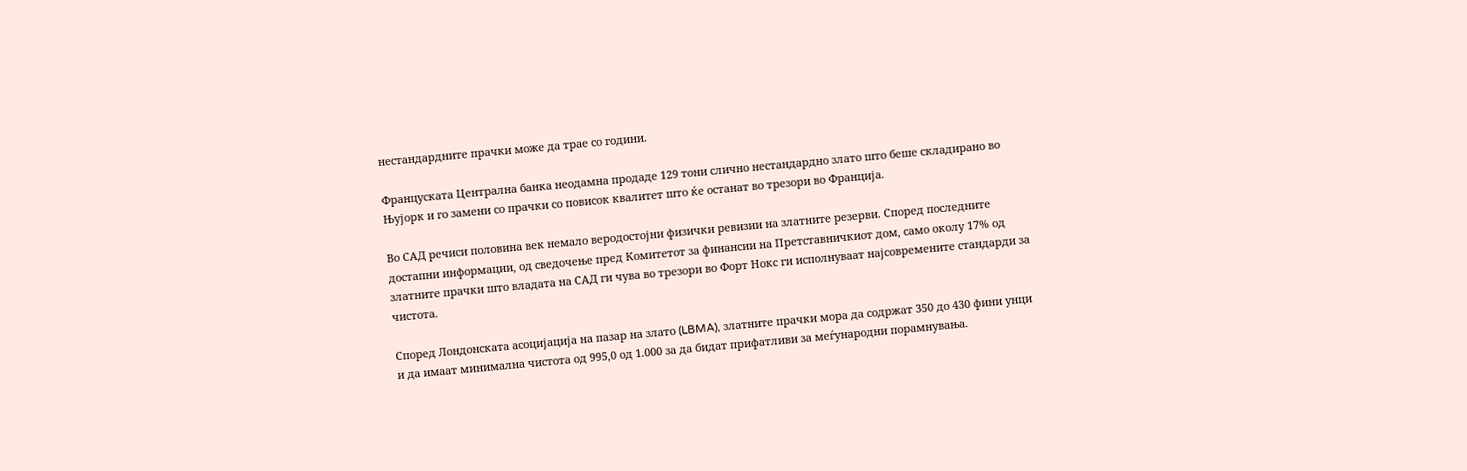нестандардните прачки може да трае со години.

Француската Централна банка неодамна продаде 129 тони слично нестандардно злато што беше складирано во Њујорк и го замени со прачки со повисок квалитет што ќе останат во трезори во Франција.

Во САД речиси половина век немало веродостојни физички ревизии на златните резерви. Според последните достапни информации, од сведочење пред Комитетот за финансии на Претставничкиот дом, само околу 17% од златните прачки што владата на САД ги чува во трезори во Форт Нокс ги исполнуваат најсовремените стандарди за чистота.

Според Лондонската асоцијација на пазар на злато (LBMA), златните прачки мора да содржат 350 до 430 фини унци и да имаат минимална чистота од 995,0 од 1.000 за да бидат прифатливи за меѓународни порамнувања.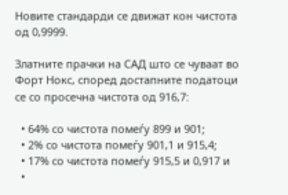Новите стандарди се движат кон чистота од 0,9999.

Златните прачки на САД што се чуваат во Форт Нокс, според достапните податоци се со просечна чистота од 916,7:

  • 64% со чистота помеѓу 899 и 901;
  • 2% со чистота помеѓу 901,1 и 915,4;
  • 17% со чистота помеѓу 915,5 и 0,917 и
  •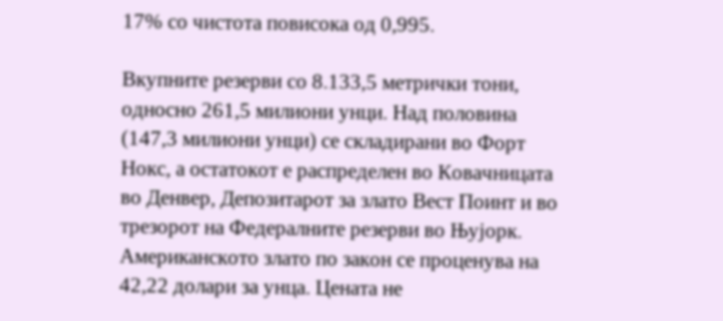17% со чистота повисока од 0,995.

Вкупните резерви со 8.133,5 метрички тони, односно 261,5 милиони унци. Над половина (147,3 милиони унци) се складирани во Форт Нокс, а остатокот е распределен во Ковачницата во Денвер, Депозитарот за злато Вест Поинт и во трезорот на Федералните резерви во Њујорк. Американското злато по закон се проценува на 42,22 долари за унца. Цената не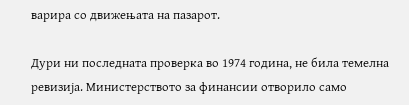варира со движењата на пазарот.

Дури ни последната проверка во 1974 година, не била темелна ревизија. Министерството за финансии отворило само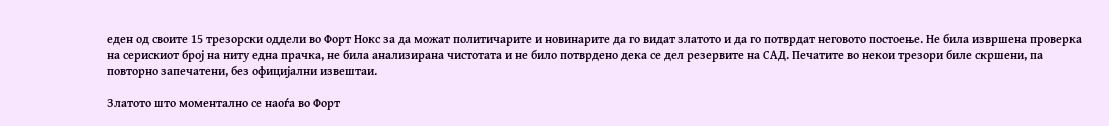еден од своите 15 трезорски оддели во Форт Нокс за да можат политичарите и новинарите да го видат златото и да го потврдат неговото постоење. Не била извршена проверка на серискиот број на ниту една прачка, не била анализирана чистотата и не било потврдено дека се дел резервите на САД. Печатите во некои трезори биле скршени, па повторно запечатени, без официјални извештаи.

Златото што моментално се наоѓа во Форт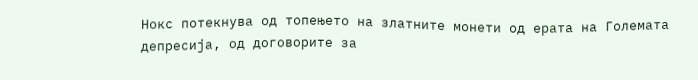Нокс потекнува од топењето на златните монети од ерата на Големата депресија, од договорите за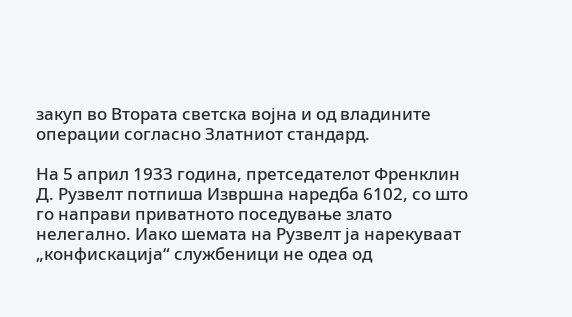закуп во Втората светска војна и од владините операции согласно Златниот стандард.

На 5 април 1933 година, претседателот Френклин Д. Рузвелт потпиша Извршна наредба 6102, со што го направи приватното поседување злато нелегално. Иако шемата на Рузвелт ја нарекуваат „конфискација“ службеници не одеа од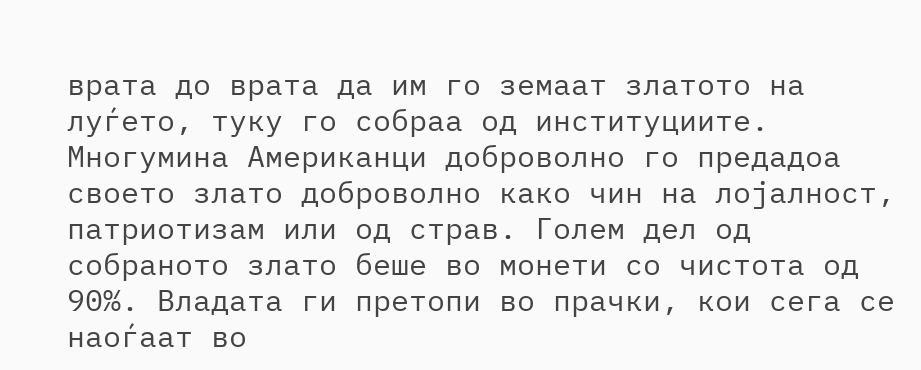врата до врата да им го земаат златото на луѓето, туку го собраа од институциите. Многумина Американци доброволно го предадоа своето злато доброволно како чин на лојалност, патриотизам или од страв. Голем дел од собраното злато беше во монети со чистота од 90%. Владата ги претопи во прачки, кои сега се наоѓаат во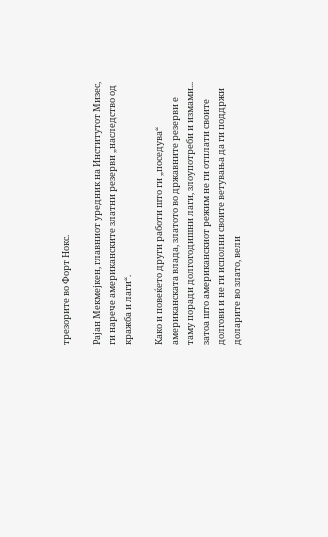трезорите во Форт Нокс.

Рајан Мекмејкен, главниот уредник на Институтот Мизес, ги нарече американските златни резерви „наследство од кражба и лаги“.

Како и повеќето други работи што ги „поседува“ американската влада, златото во државните резерви е таму поради долгогодишни лаги, злоупотреби и измами... затоа што американскиот режим не ги отплати своите долгови и не ги исполни своите ветувања да ги поддржи доларите во злато, вели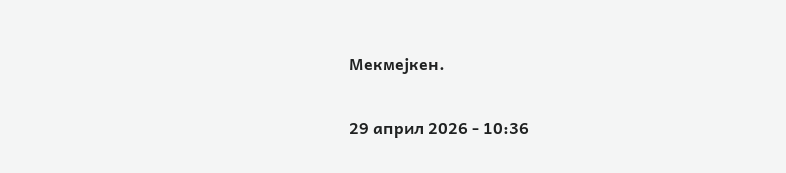Мекмејкен.

29 април 2026 - 10:36